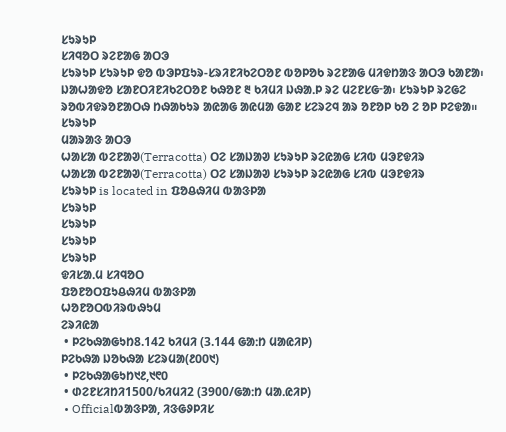ᱥᱩᱨᱩᱞ
ᱥᱤᱧᱚᱛ ᱨᱮᱱᱟᱜ ᱟᱛᱳ
ᱥᱩᱨᱩᱞ ᱥᱩᱨᱩᱞ ᱫᱚ ᱵᱳᱞᱯᱩᱨ-ᱥᱨᱤᱱᱤᱠᱮᱛᱚᱱ ᱵᱚᱞᱚᱠ ᱨᱮᱱᱟᱜ ᱢᱤᱫᱴᱟᱝ ᱟᱛᱳ ᱠᱟᱱᱟ᱾ ᱡᱟᱦᱟᱫᱚ ᱥᱟᱱᱛᱤᱱᱤᱠᱮᱛᱚᱱ ᱠᱷᱚᱱ ᱓ ᱠᱤᱢᱤ ᱡᱷᱟᱹᱞ ᱨᱮ ᱢᱮᱱᱥᱜᱼᱟ᱾ ᱥᱩᱨᱩᱞ ᱨᱮᱜᱮ ᱨᱚᱵᱤᱫᱨᱚᱱᱟᱛᱷ ᱴᱷᱟᱠᱩᱨ ᱟᱭᱟᱜ ᱟᱭᱢᱟ ᱜᱟᱱ ᱥᱮᱨᱮᱧ ᱟᱨ ᱚᱱᱚᱞ ᱠᱚ ᱮ ᱚᱞ ᱞᱮᱫᱟ᱿
ᱥᱩᱨᱩᱞ
ᱢᱟᱨᱟᱝ ᱟᱛᱳ
ᱦᱟᱥᱟ ᱵᱮᱱᱟᱣ(Terracotta) ᱛᱮ ᱥᱟᱡᱟᱣ ᱥᱩᱨᱩᱞ ᱨᱮᱭᱟᱜ ᱥᱤᱵ ᱢᱳᱱᱫᱤᱨ
ᱦᱟᱥᱟ ᱵᱮᱱᱟᱣ(Terracotta) ᱛᱮ ᱥᱟᱡᱟᱣ ᱥᱩᱨᱩᱞ ᱨᱮᱭᱟᱜ ᱥᱤᱵ ᱢᱳᱱᱫᱤᱨ
ᱥᱩᱨᱩᱞ is located in ᱯᱚᱪᱷᱤᱢ ᱵᱟᱝᱞᱟ
ᱥᱩᱨᱩᱞ
ᱥᱩᱨᱩᱞ
ᱥᱩᱨᱩᱞ
ᱥᱩᱨᱩᱞ
ᱫᱤᱥᱟᱹᱢ ᱥᱤᱧᱚᱛ
ᱯᱚᱱᱚᱛᱯᱩᱪᱷᱤᱢ ᱵᱟᱝᱞᱟ
ᱦᱚᱱᱚᱛᱵᱤᱨᱵᱷᱩᱢ
ᱮᱨᱤᱭᱟ
 • ᱞᱮᱠᱷᱟᱜᱩᱴ8.142 ᱠᱤᱢᱤ (3.144 ᱜᱟᱺᱴ ᱢᱟᱭᱤᱞ)
ᱞᱮᱠᱷᱟ ᱡᱚᱠᱷᱟ ᱥᱮᱨᱢᱟ(᱒᱐᱐᱑)
 • ᱞᱮᱠᱷᱟᱜᱩᱴ᱑᱒,᱑᱖᱐
 • ᱰᱮᱱᱥᱤᱴᱤ1500/ᱠᱤᱢᱤ2 (3900/ᱜᱟᱺᱴ ᱢᱟᱹᱭᱤᱞ)
 • Officialᱵᱟᱝᱞᱟ, ᱤᱝᱜᱽᱞᱤᱥ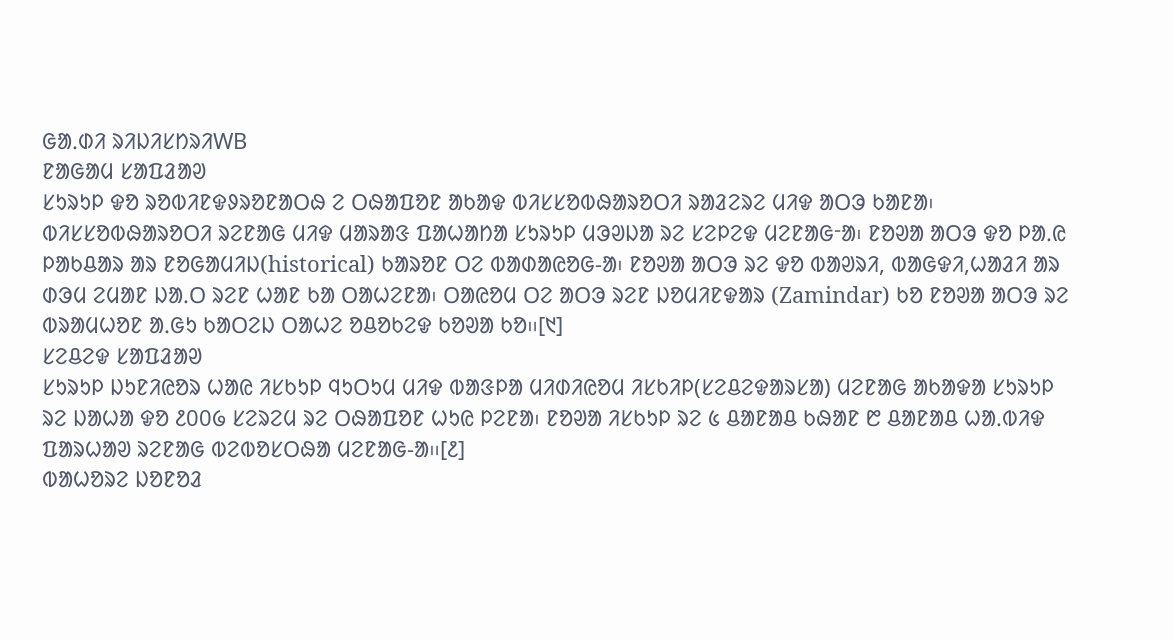ᱜᱟᱹᱰᱤ ᱨᱤᱡᱤᱥᱴᱨᱤWB
ᱱᱟᱜᱟᱢ ᱥᱟᱯᱲᱟᱣ
ᱥᱩᱨᱩᱞ ᱫᱚ ᱨᱚᱵᱤᱱᱫᱽᱨᱚᱱᱟᱛᱷ ᱮ ᱛᱷᱟᱯᱚᱱ ᱟᱠᱟᱫ ᱵᱤᱥᱥᱚᱵᱷᱟᱨᱚᱛᱤ ᱨᱟᱲᱮᱨᱮ ᱢᱤᱫ ᱟᱛᱳ ᱠᱟᱱᱟ᱾ ᱵᱤᱥᱥᱚᱵᱷᱟᱨᱚᱛᱤ ᱨᱮᱱᱟᱜ ᱢᱤᱫ ᱢᱟᱨᱟᱝ ᱯᱟᱦᱟᱴᱟ ᱥᱩᱨᱩᱞ ᱢᱳᱣᱡᱟ ᱨᱮ ᱥᱮᱞᱮᱫ ᱢᱮᱱᱟᱜᱼᱟ᱾ ᱱᱚᱣᱟ ᱟᱛᱳ ᱫᱚ ᱞᱟᱹᱭ ᱞᱟᱠᱪᱟᱨ ᱟᱨ ᱱᱚᱜᱟᱢᱤᱡ(historical) ᱠᱟᱨᱚᱱ ᱛᱮ ᱵᱟᱰᱟᱭᱚᱜ-ᱟ᱾ ᱱᱚᱣᱟ ᱟᱛᱳ ᱨᱮ ᱫᱚ ᱵᱟᱣᱨᱤ, ᱵᱟᱜᱫᱤ,ᱦᱟᱲᱤ ᱟᱨ ᱰᱳᱢ ᱮᱢᱟᱱ ᱡᱟᱹᱛ ᱨᱮᱱ ᱦᱟᱱ ᱠᱟ ᱛᱟᱦᱮᱱᱟ᱾ ᱛᱟᱭᱚᱢ ᱛᱮ ᱟᱛᱳ ᱨᱮᱱ ᱡᱚᱢᱤᱱᱫᱟᱨ (Zamindar) ᱠᱚ ᱱᱚᱣᱟ ᱟᱛᱳ ᱨᱮ ᱵᱨᱟᱢᱦᱚᱱ ᱟᱹᱜᱩ ᱠᱟᱛᱮᱡ ᱛᱟᱦᱮ ᱚᱪᱚᱠᱮᱫ ᱠᱚᱣᱟ ᱠᱚ᱿[᱑]
ᱥᱮᱪᱮᱫ ᱥᱟᱯᱲᱟᱣ
ᱥᱩᱨᱩᱞ ᱡᱩᱱᱤᱭᱚᱨ ᱦᱟᱭ ᱤᱥᱠᱩᱞ ᱧᱩᱛᱩᱢ ᱢᱤᱫ ᱵᱟᱝᱞᱟ ᱢᱤᱰᱤᱭᱚᱢ ᱤᱥᱠᱤᱞ(ᱥᱮᱪᱮᱫᱟᱨᱥᱟ) ᱢᱮᱱᱟᱜ ᱟᱠᱟᱫᱟ ᱥᱩᱨᱩᱞ ᱨᱮ ᱡᱟᱦᱟ ᱫᱚ ᱒00᱙ ᱥᱮᱨᱮᱢ ᱨᱮ ᱛᱷᱟᱯᱚᱱ ᱦᱩᱭ ᱞᱮᱱᱟ᱾ ᱱᱚᱣᱟ ᱤᱥᱠᱩᱞ ᱨᱮ ᱕ ᱪᱟᱱᱟᱪ ᱠᱷᱟᱱ ᱘ ᱪᱟᱱᱟᱪ ᱦᱟᱹᱵᱤᱫ ᱯᱟᱨᱦᱟᱣ ᱨᱮᱱᱟᱜ ᱵᱮᱵᱚᱥᱛᱷᱟ ᱢᱮᱱᱟᱜ-ᱟ᱿[᱒]
ᱵᱟᱦᱚᱨᱮ ᱡᱚᱱᱚᱲ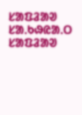ᱥᱟᱯᱲᱟᱣ
ᱥᱟᱹᱠᱷᱭᱟᱹᱛ ᱥᱟᱯᱲᱟᱣ